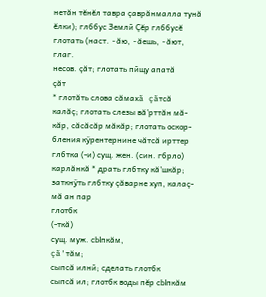нетăн тĕнĕл тавра çаврăнмалла тунă
ĕлки); глббус Землй Çĕр глббусĕ
глотать (наст. -ăю, -ăешь, -ăют,
глаг.
несов. çăт; глотать пйщу апатă
çăт
* глотăть слова сăмахă çăтсă
калăç; глотать слезы вă'рттăн мă-
кăр, сăсăсăр мăкăр; глотать оскор-
бления кÿрентернине чăтсă ирттер
глбтка (-и) сущ. жен. (син. гбрло)
карлăнкă * драть глбтку кă'шкăр;
заткнÿть глбтку çăварне хуп, калаç-
мă ан пар
глотбк
(-ткă)
сущ. муж. сЫпкăм,
çă'тăм;
сыпсă илнй; сделать глотбк
сыпсă ил; глотбк воды пĕр сЫпкăм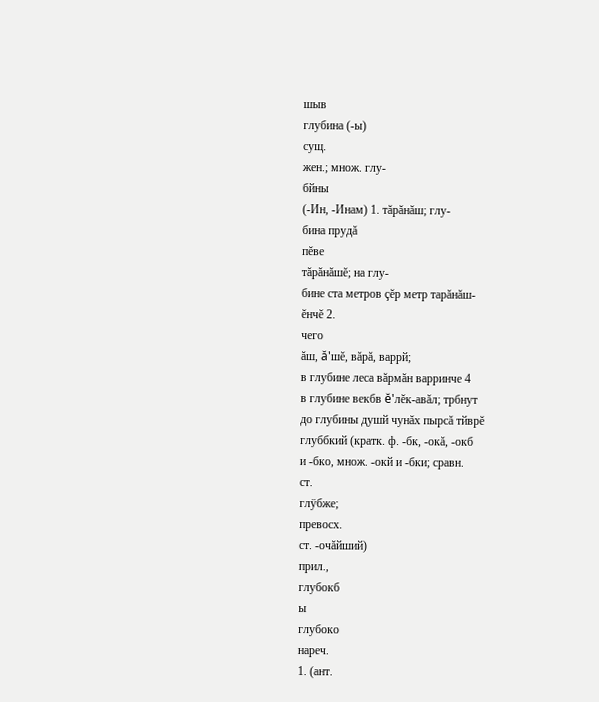шыв
глубина (-ы)
сущ.
жен.; множ. глу-
бйны
(-Ин, -Инам) 1. тăрăнăш; глу-
бина прудă
пĕве
тăрăнăшĕ; на глу-
бине ста метров çĕр метр тарăнăш-
ĕнчĕ 2.
чего
ăш, ă'шĕ, вăрă, варрй;
в глубине леса вăрмăн варринче 4
в глубине векбв ĕ'лĕк-авăл; трбнут
до глубины душй чунăх пырсă тйврĕ
глуббкий (кратк. ф. -бк, -окă, -окб
и -бко, множ. -окй и -бки; сравн.
ст.
глÿбже;
превосх.
ст. -очăйший)
прил.,
глубокб
ы
глубоко
нареч.
1. (ант.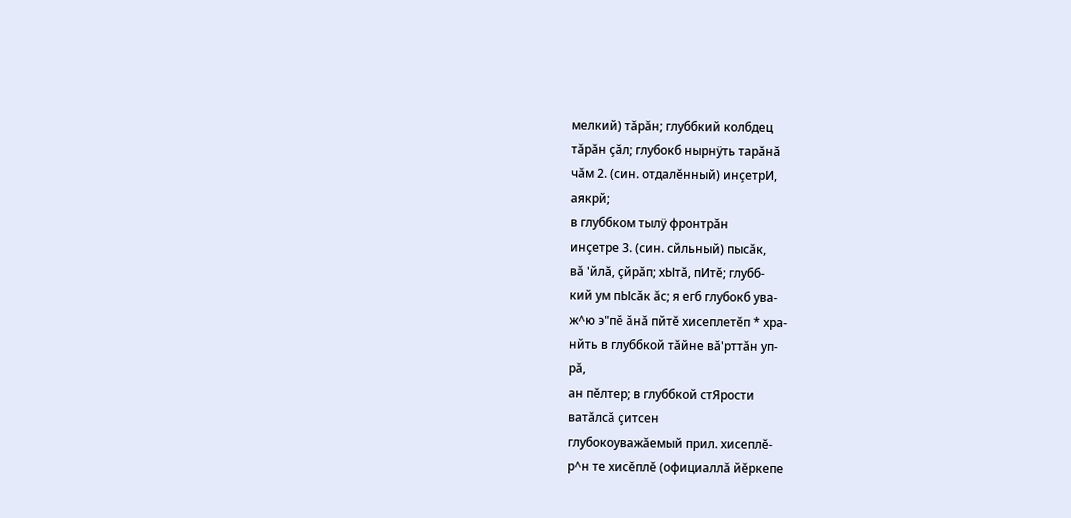мелкий) тăрăн; глуббкий колбдец
тăрăн çăл; глубокб нырнÿть тарăнă
чăм 2. (син. отдалĕнный) инçетрИ,
аякрй;
в глуббком тылÿ фронтрăн
инçетре 3. (син. сйльный) пысăк,
вă 'йлă, çйрăп; хЫтă, пИтĕ; глубб-
кий ум пЫсăк ăс; я егб глубокб ува-
ж^ю э"пĕ ăнă пйтĕ хисеплетĕп * хра-
нйть в глуббкой тăйне вă'рттăн уп-
рă,
ан пĕлтер; в глуббкой стЯрости
ватăлсă çитсен
глубокоуважăемый прил. хисеплĕ-
р^н те хисĕплĕ (официаллă йĕркепе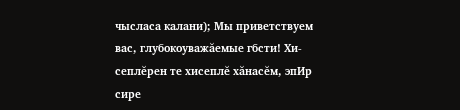чысласа калани); Мы приветствуем
вас, глубокоуважăемые гбсти! Хи-
сеплĕрен те хисеплĕ хăнасĕм, эпИр
сире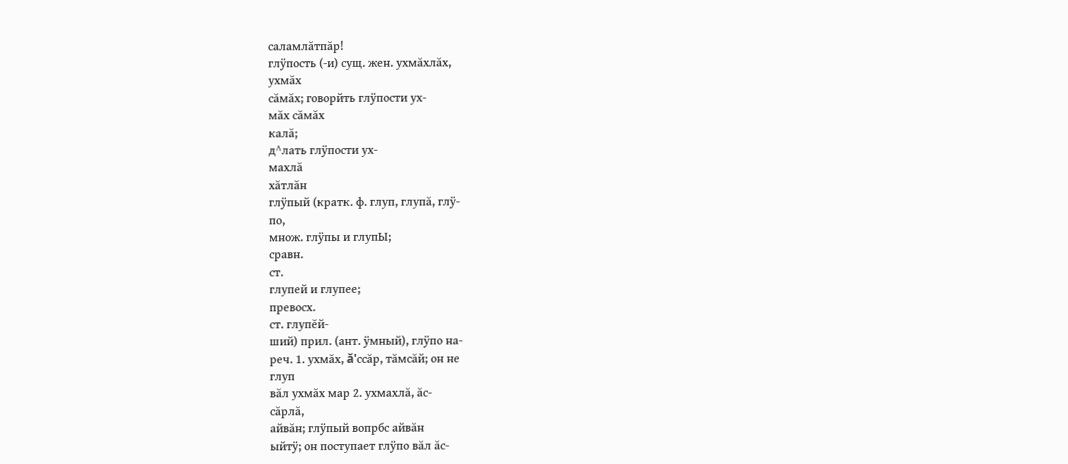саламлăтпăр!
глÿпость (-и) сущ. жен. ухмăхлăх,
ухмăх
сăмăх; говорйть глÿпости ух-
мăх сăмăх
калă;
д^лать глÿпости ух-
махлă
хăтлăн
глÿпый (кратк. ф. глуп, глупă, глÿ-
по,
множ. глÿпы и глупЫ;
сравн.
ст.
глупей и глупее;
превосх.
ст. глупĕй-
ший) прил. (ант. ÿмный), глÿпо на-
реч. 1. ухмăх, ă'ссăр, тăмсăй; он не
глуп
вăл ухмăх мар 2. ухмахлă, ăс-
сăрлă,
айвăн; глÿпый вопрбс айвăн
ыйтÿ; он поступает глÿпо вăл ăс-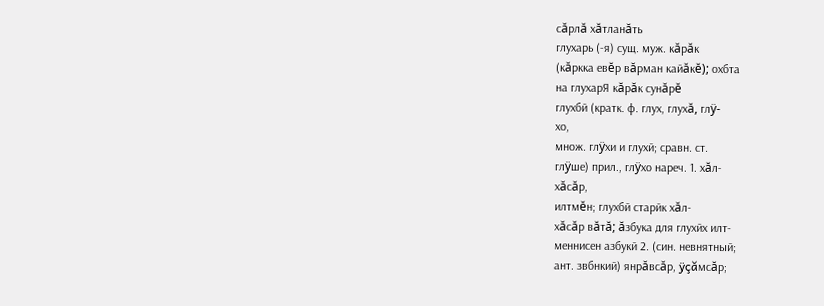сăрлă хăтланăть
глухарь (-я) сущ. муж. кăрăк
(кăркка евĕр вăрман кайăкĕ); охбта
на глухарЯ кăрăк сунăрĕ
глухбй (кратк. ф. глух, глухă, глÿ-
хо,
множ. глÿхи и глухй; сравн. ст.
глÿше) прил., глÿхо нареч. 1. хăл-
хăсăр,
илтмĕн; глухбй старйк хăл-
хăсăр вăтă; ăзбука для глухйх илт-
меннисен азбукй 2. (син. невнятный;
ант. звбнкий) янрăвсăр, ÿçăмсăр;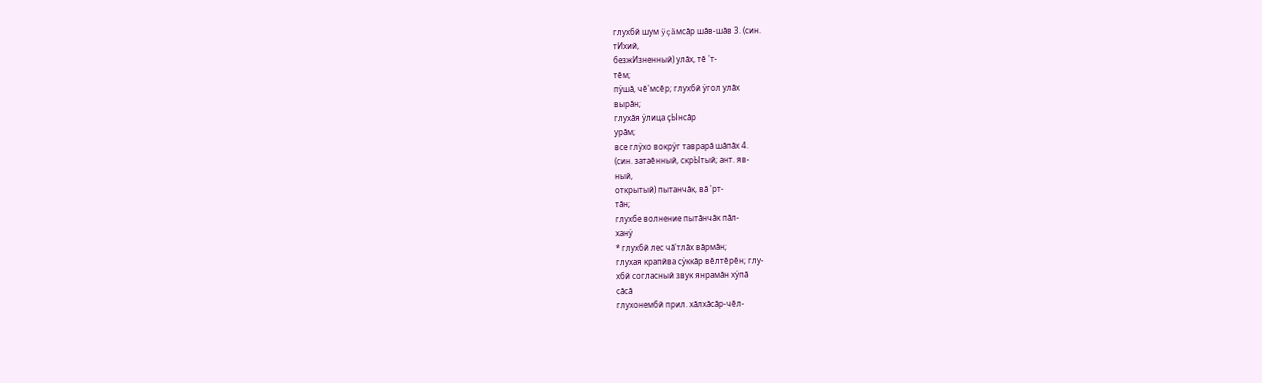глухбй шум ÿçăмсăр шăв-шăв 3. (син.
тИхий,
безжИзненный) улăх, тĕ 'т-
тĕм;
пÿшă, чĕ'мсĕр; глухбй ÿгол улăх
вырăн;
глухăя ÿлица çЫнсăр
урăм;
все глÿхо вокрÿг таврарă шăпăх 4.
(син. затаĕнный, скрЫтый; ант. яв-
ный,
открытый) пытанчăк, вă 'рт-
тăн;
глухбе волнение пытăнчăк пăл-
ханÿ
* глухбй лес чă'тлăх вăрмăн;
глухая крапйва сÿккăр вĕлтĕрĕн; глу-
хбй согласный звук янрамăн хÿпă
сăсă
глухонембй прил. хăлхăсăр-чĕл-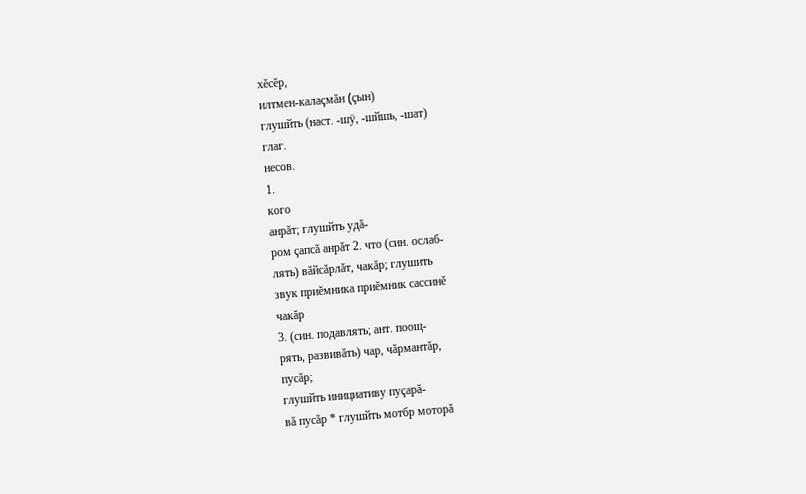хĕсĕр,
илтмен-калаçмăн (çын)
глушйть (наст. -шÿ, -шйшь, -шат)
глаг.
несов.
1.
кого
анрăт; глушйть удă-
ром çапсă анрăт 2. что (син. ослаб-
лять) вăйсăрлăт, чакăр; глушить
звук приĕмника приĕмник сассинĕ
чакăр
3. (син. подавлять; ант. поощ-
рять, развивăть) чар, чăрмантăр,
пусăр;
глушйть инициативу пуçарă-
вă пусăр * глушйть мотбр моторă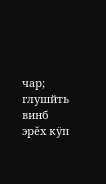чар;
глушйть винб эрĕх кÿп